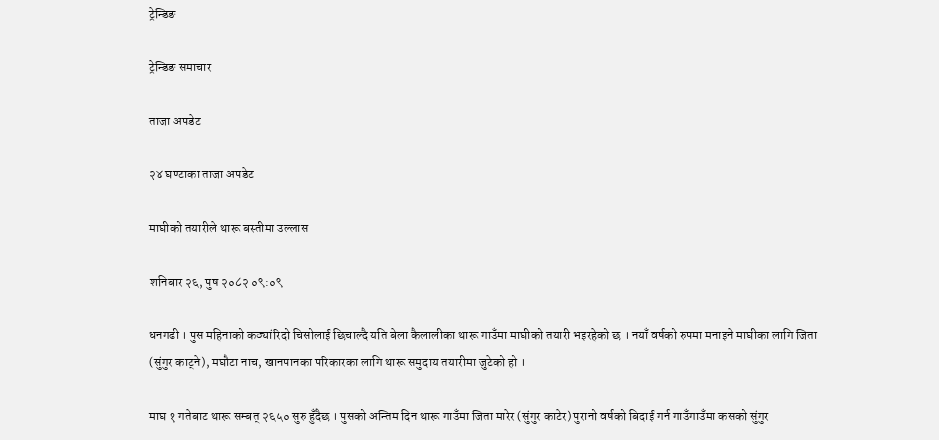ट्रेन्डिङ

ट्रेन्डिङ समाचार

ताजा अपडेट

२४ घण्टाका ताजा अपडेट

माघीको तयारीले थारू बस्तीमा उल्लास

शनिबार २६, पुष २०८२ ०९:०९

धनगढी । पुस महिनाको कठ्यांरिदो चिसोलाई छिचाल्दै यति बेला कैलालीका थारू गाउँमा माघीको तयारी भइरहेको छ । नयाँ वर्षको रुपमा मनाइने माघीका लागि जिता (सुंगुर काट्ने), मघौटा नाच, खानपानका परिकारका लागि थारू समुदाय तयारीमा जुटेको हो ।

माघ १ गतेबाट थारू सम्बत् २६५० सुरु हुँदैछ । पुसको अन्तिम दिन थारू गाउँमा जिता मारेर (सुंगुर काटेर) पुरानो वर्षको बिदाई गर्न गाउँगाउँमा कसको सुंगुर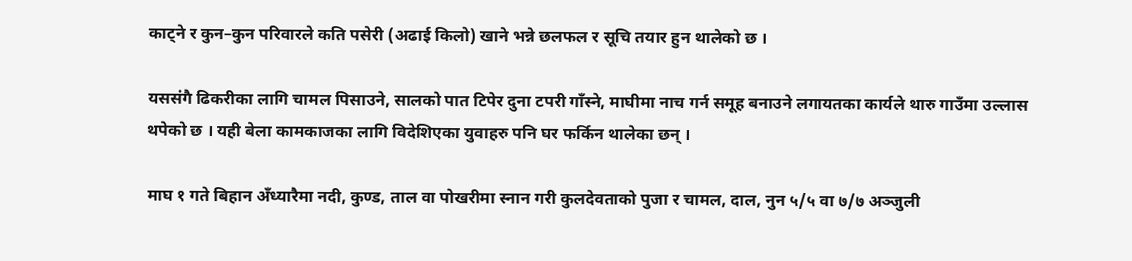काट्ने र कुन–कुन परिवारले कति पसेरी (अढाई किलो) खाने भन्ने छलफल र सूचि तयार हुन थालेको छ ।

यससंगै ढिकरीका लागि चामल पिसाउने, सालको पात टिपेर दुना टपरी गाँस्ने, माघीमा नाच गर्न समूह बनाउने लगायतका कार्यले थारु गाउँमा उल्लास थपेको छ । यही बेला कामकाजका लागि विदेशिएका युवाहरु पनि घर फर्किन थालेका छन् ।

माघ १ गते बिहान अँध्यारैमा नदी, कुण्ड, ताल वा पोखरीमा स्नान गरी कुलदेवताको पुजा र चामल, दाल, नुन ५/५ वा ७/७ अञ्जुली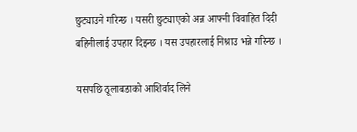छुट्याउने गरिन्छ । यसरी छुट्याएको अन्न आफ्नी विवाहित दिदी बहिनीलाई उपहार दिइन्छ । यस उपहारलाई निश्राउ भन्ने गरिन्छ ।

यसपछि ठूलाबडाको आशिर्वाद लिने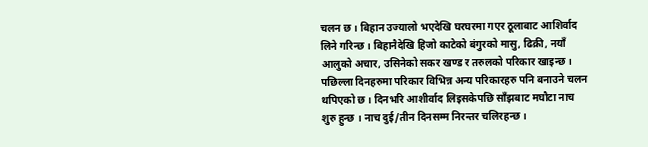चलन छ । बिहान उज्यालो भएदेखि घरघरमा गएर ठूलाबाट आशिर्वाद लिने गरिन्छ । बिहानैदेखि हिजो काटेको बंगुरको मासु, ढिक्री, नयाँ आलुको अचार, उसिनेको सकर खण्ड र तरुलको परिकार खाइन्छ । पछिल्ला दिनहरुमा परिकार विभिन्न अन्य परिकारहरु पनि बनाउने चलन थपिएको छ । दिनभरि आशीर्वाद लिइसकेपछि साँझबाट मघौटा नाच शुरु हुन्छ । नाच दुई/तीन दिनसम्म निरन्तर चलिरहन्छ ।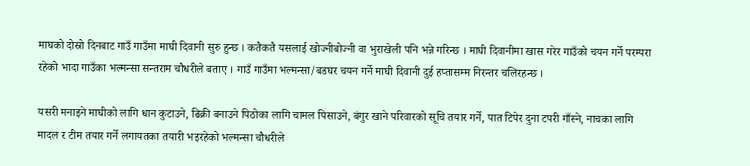माघको दोस्रो दिनबाट गाउँ गाउँमा माघी दिवानी सुरु हुन्छ । कतैकतै यसलाई खोज्नीबोज्नी वा भुराखेली पनि भन्ने गरिन्छ । माघी दिवानीमा खास गरेर गाउँको चयन गर्ने परम्परा रहेको भादा गाउँका भल्मन्सा सन्तराम चौधरीले बताए । गाउँ गाउँमा भल्मन्सा/बडघर चयन गर्ने माघी दिवानी दुई हप्तासम्म निरन्तर चलिरहन्छ ।

यसरी मनाइने माघीको लागि धान कुटाउने, ढिक्री बनाउने पिठोका लागि चामल पिसाउने, बंगुर खाने परिवारको सूचि तयार गर्ने, पात टिपेर दुना टपरी गाँस्ने, नाचका लागि मादल र टीम तयार गर्ने लगायतका तयारी भइरहेको भल्मन्सा चौधरीले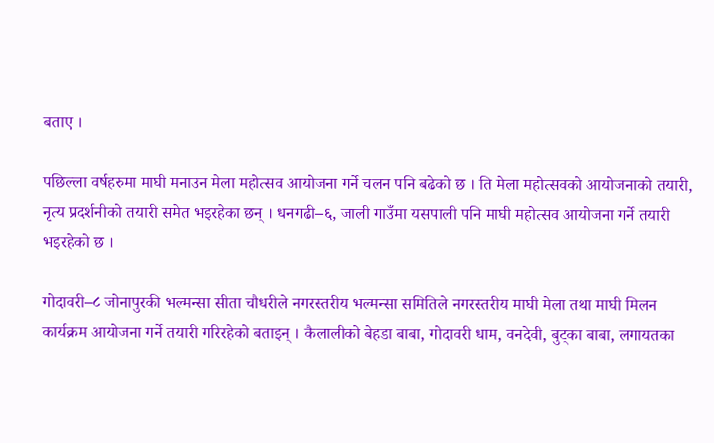बताए ।

पछिल्ला वर्षहरुमा माघी मनाउन मेला महोत्सव आयोजना गर्ने चलन पनि बढेको छ । ति मेला महोत्सवको आयोजनाको तयारी, नृत्य प्रदर्शनीको तयारी समेत भइरहेका छन् । धनगढी–६, जाली गाउँमा यसपाली पनि माघी महोत्सव आयोजना गर्ने तयारी भइरहेको छ ।

गोदावरी–८ जोनापुरकी भल्मन्सा सीता चौधरीले नगरस्तरीय भल्मन्सा समितिले नगरस्तरीय माघी मेला तथा माघी मिलन कार्यक्रम आयोजना गर्ने तयारी गरिरहेको बताइन् । कैलालीको बेहडा बाबा, गोदावरी धाम, वनदेवी, बुट्का बाबा, लगायतका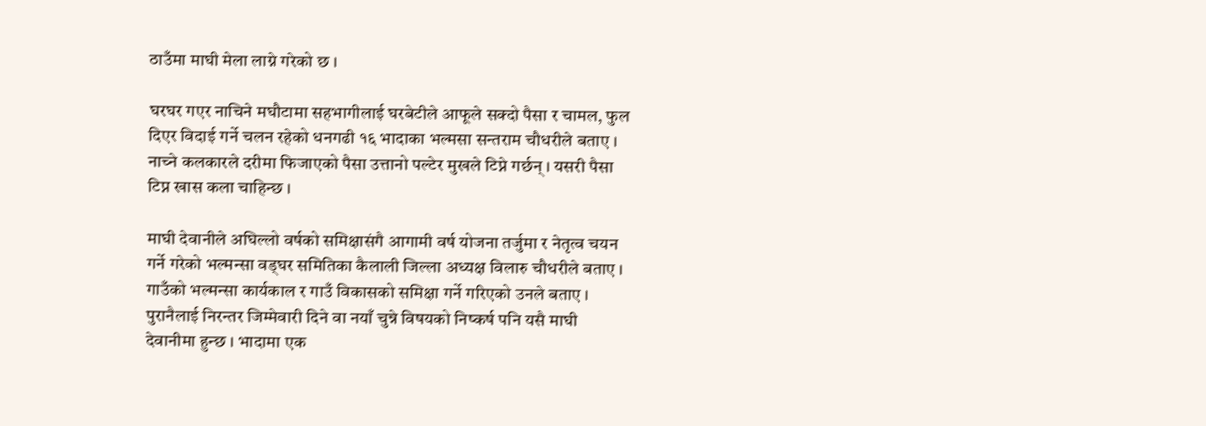ठाउँमा माघी मेला लाग्ने गरेको छ ।

घरघर गएर नाचिने मघौटामा सहभागीलाई घरबेटीले आफूले सक्दो पैसा र चामल, फुल दिएर विदाई गर्ने चलन रहेको धनगढी १६ भादाका भल्मसा सन्तराम चौधरीले बताए । नाच्ने कलकारले दरीमा फिजाएको पैसा उत्तानो पल्टेर मुखले टिप्ने गर्छन् । यसरी पैसा टिप्न खास कला चाहिन्छ ।

माघी देवानीले अघिल्लो वर्षको समिक्षासंगै आगामी वर्ष योजना तर्जुमा र नेतृत्व चयन गर्ने गरेको भल्मन्सा वड्घर समितिका कैलाली जिल्ला अध्यक्ष विलारु चौधरीले बताए । गाउँको भल्मन्सा कार्यकाल र गाउँ विकासको समिक्षा गर्ने गरिएको उनले बताए । पुरानैलाई निरन्तर जिम्मेवारी दिने वा नयाँ चुन्ने विषयको निष्कर्ष पनि यसै माघी देवानीमा हुन्छ । भादामा एक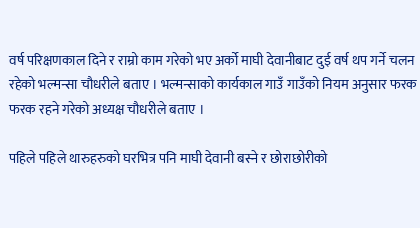वर्ष परिक्षणकाल दिने र राम्रो काम गरेको भए अर्को माघी देवानीबाट दुई वर्ष थप गर्ने चलन रहेको भल्मन्सा चौधरीले बताए । भल्मन्साको कार्यकाल गाउँ गाउँको नियम अनुसार फरक फरक रहने गरेको अध्यक्ष चौधरीले बताए ।

पहिले पहिले थारुहरुको घरभित्र पनि माघी देवानी बस्ने र छोराछोरीको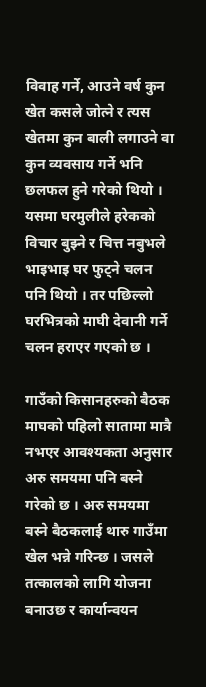विवाह गर्ने, आउने वर्ष कुन खेत कसले जोत्ने र त्यस खेतमा कुन बाली लगाउने वा कुन व्यवसाय गर्ने भनि छलफल हुने गरेको थियो । यसमा घरमुलीले हरेकको विचार बुझ्ने र चित्त नबुभले भाइभाइ घर फुट्ने चलन पनि थियो । तर पछिल्लो घरभित्रको माघी देवानी गर्ने चलन हराएर गएको छ ।

गाउँको किसानहरुको बैठक माघको पहिलो सातामा मात्रै नभएर आवश्यकता अनुसार अरु समयमा पनि बस्ने गरेको छ । अरु समयमा बस्ने बैठकलाई थारु गाउँमा खेल भन्ने गरिन्छ । जसले तत्कालको लागि योजना बनाउछ र कार्यान्वयन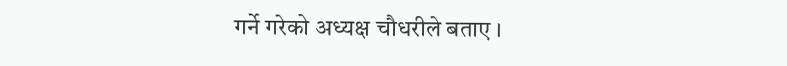गर्ने गरेको अध्यक्ष चौधरीले बताए ।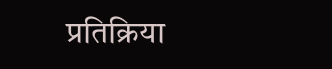प्रतिक्रिया